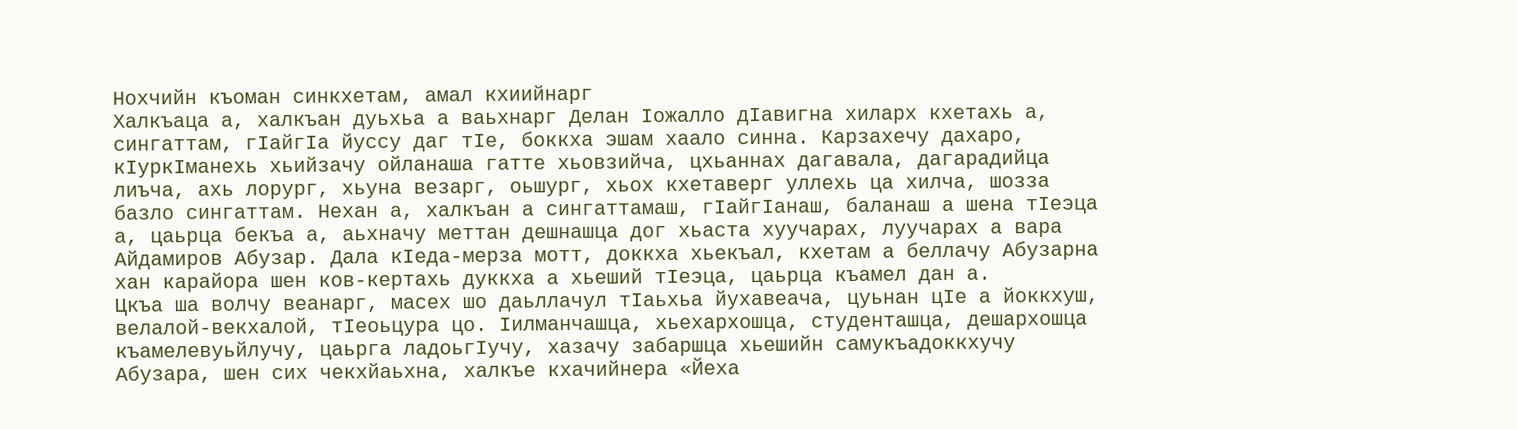Нохчийн къоман синкхетам, амал кхиийнарг
Халкъаца а, халкъан дуьхьа а ваьхнарг Делан Iожалло дIавигна хиларх кхетахь а, сингаттам, гIайгIа йуссу даг тIе, боккха эшам хаало синна. Карзахечу дахаро, кIуркIманехь хьийзачу ойланаша гатте хьовзийча, цхьаннах дагавала, дагарадийца лиъча, ахь лорург, хьуна везарг, оьшург, хьох кхетаверг уллехь ца хилча, шозза базло сингаттам. Нехан а, халкъан а сингаттамаш, гIайгIанаш, баланаш а шена тIеэца а, цаьрца бекъа а, аьхначу меттан дешнашца дог хьаста хуучарах, луучарах а вара Айдамиров Абузар. Дала кIеда-мерза мотт, доккха хьекъал, кхетам а беллачу Абузарна хан карайора шен ков-кертахь дуккха а хьеший тIеэца, цаьрца къамел дан а.
Цкъа ша волчу веанарг, масех шо даьллачул тIаьхьа йухавеача, цуьнан цIе а йоккхуш, велалой-векхалой, тIеоьцура цо. Iилманчашца, хьехархошца, студенташца, дешархошца къамелевуьйлучу, цаьрга ладоьгIучу, хазачу забаршца хьешийн самукъадоккхучу Абузара, шен сих чекхйаьхна, халкъе кхачийнера «Йеха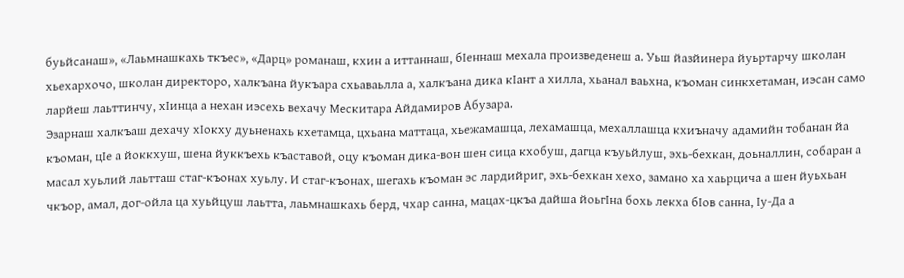буьйсанаш», «Лаьмнашкахь ткъес», «Дарц» романаш, кхин а иттаннаш, бIеннаш мехала произведенеш а. Уьш йазйинера йуьртарчу школан хьехархочо, школан директоро, халкъана йукъара схьаваьлла а, халкъана дика кIант а хилла, хьанал ваьхна, къоман синкхетаман, иэсан само ларйеш лаьттинчу, хIинца а нехан иэсехь вехачу Мескитара Айдамиров Абузара.
Эзарнаш халкъаш дехачу хIокху дуьненахь кхетамца, цхьана маттаца, хьежамашца, лехамашца, мехаллашца кхиъначу адамийн тобанан йа къоман, цIе а йоккхуш, шена йуккъехь къаставой, оцу къоман дика-вон шен сица кхобуш, дагца къуьйлуш, эхь-бехкан, доьналлин, собаран а масал хуьлий лаьтташ стаг-къонах хуьлу. И стаг-къонах, шегахь къоман эс лардийриг, эхь-бехкан хехо, замано ха хаьрцича а шен йуьхьан чкъор, амал, дог-ойла ца хуьйцуш лаьтта, лаьмнашкахь берд, чхар санна, мацах-цкъа дайша йоьгIна бохь лекха бIов санна, Iу-Да а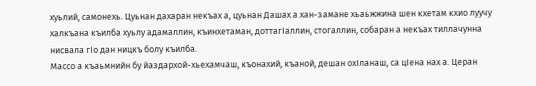хуьлий, самонехь. Цуьнан дахаран некъах а, цуьнан Дашах а хан-замане хьаьжжина шен кхетам кхио луучу халкъана къилба хуьлу адамаллин, къинхетаман, доттагIаллин, стогаллин, собаран а некъах тиллачунна нисвала гIо дан ницкъ болу къилба.
Массо а къаьмнийн бу йаздархой-хьехамчаш, къонахий, къаной, дешан охIланаш, са цIена нах а. Церан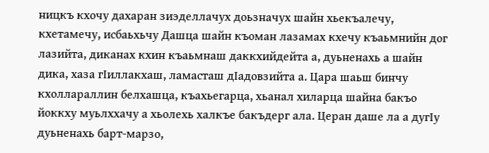ницкъ кхочу дахаран зиэделлачух доьзначух шайн хьекъалечу, кхетамечу, исбаьхьчу Дашца шайн къоман лазамах кхечу къаьмнийн дог лазийта, диканах кхин къаьмнаш даккхийдейта а, дуьненахь а шайн дика, хаза гIиллакхаш, ламасташ дIадовзийта а. Цара шаьш бинчу кхоллараллин белхашца, къахьегарца, хьанал хиларца шайна бакъо йоккху муьлххачу а хьолехь халкъе бакъдерг ала. Церан даше ла а дугIу дуьненахь барт-марзо,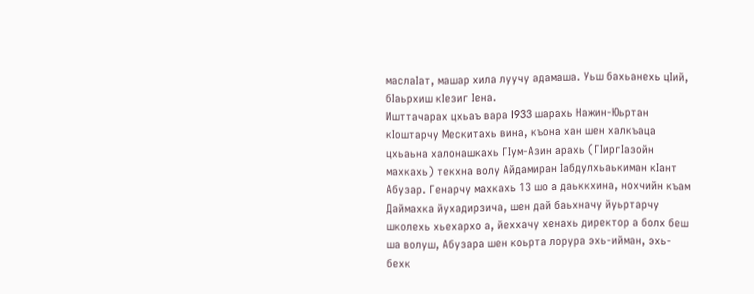маслаIат, машар хила луучу адамаша. Уьш бахьанехь цIий, бIаьрхиш кIезиг Iена.
Ишттачарах цхьаъ вара I933 шарахь Нажин-Юьртан кIоштарчу Мескитахь вина, къона хан шен халкъаца цхьаьна халонашкахь ГIум-Азин арахь (ГIиргIазойн махкахь) текхна волу Айдамиран Iабдулхьаькиман кIант Абузар. Генарчу махкахь 13 шо а даьккхина, нохчийн къам Даймахка йухадирзича, шен дай баьхначу йуьртарчу школехь хьехархо а, йеххачу хенахь директор а болх беш ша волуш, Абузара шен коьрта лорура эхь-ийман, эхь-бехк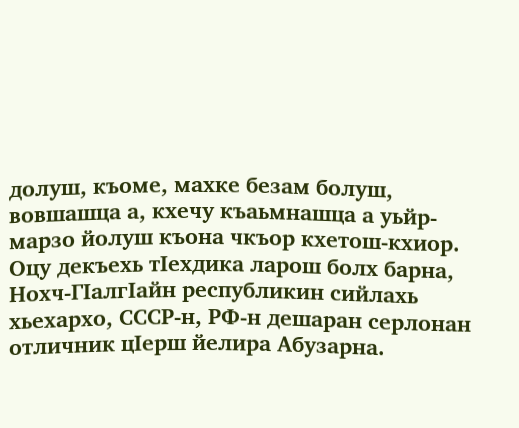долуш, къоме, махке безам болуш, вовшашца а, кхечу къаьмнашца а уьйр-марзо йолуш къона чкъор кхетош-кхиор. Оцу декъехь тIехдика ларош болх барна, Нохч-ГIалгIайн республикин сийлахь хьехархо, СССР-н, РФ-н дешаран серлонан отличник цIерш йелира Абузарна.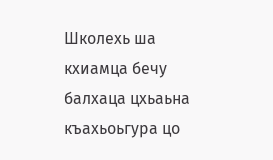Школехь ша кхиамца бечу балхаца цхьаьна къахьоьгура цо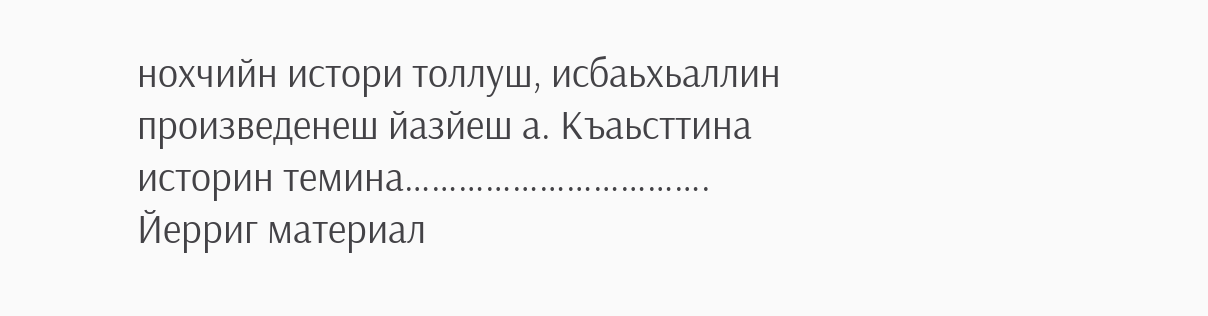нохчийн истори толлуш, исбаьхьаллин произведенеш йазйеш а. Къаьсттина историн темина…………………………….
Йерриг материал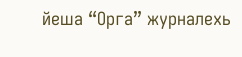йеша “Орга” журналехь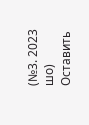(№3. 2023 шо)
Оставить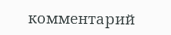комментарий